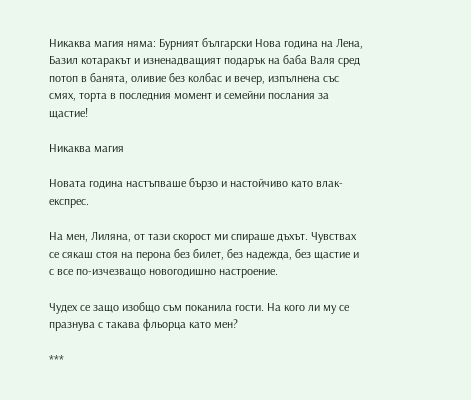Никаква магия няма: Бурният български Нова година на Лена, Базил котаракът и изненадващият подарък на баба Валя сред потоп в банята, оливие без колбас и вечер, изпълнена със смях, торта в последния момент и семейни послания за щастие!

Никаква магия

Новата година настъпваше бързо и настойчиво като влак-експрес.

На мен, Лиляна, от тази скорост ми спираше дъхът. Чувствах се сякаш стоя на перона без билет, без надежда, без щастие и с все по-изчезващо новогодишно настроение.

Чудех се защо изобщо съм поканила гости. На кого ли му се празнува с такава фльорца като мен?

***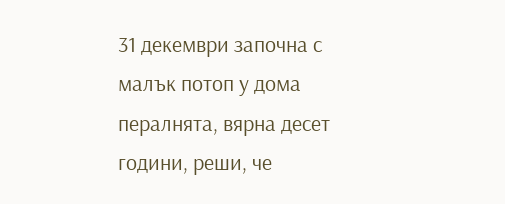31 декември започна с малък потоп у дома пералнята, вярна десет години, реши, че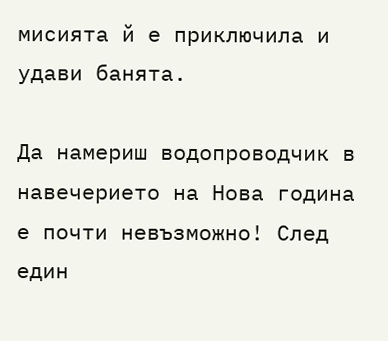мисията й е приключила и удави банята.

Да намериш водопроводчик в навечерието на Нова година е почти невъзможно! След един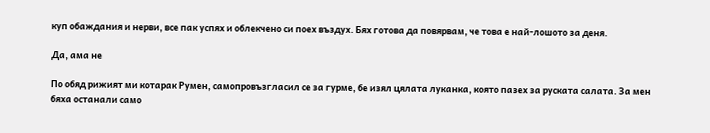куп обаждания и нерви, все пак успях и облекчено си поех въздух. Бях готова да повярвам, че това е най-лошото за деня.

Да, ама не

По обяд рижият ми котарак Румен, самопровъзгласил се за гурме, бе изял цялата луканка, която пазех за руската салата. За мен бяха останали само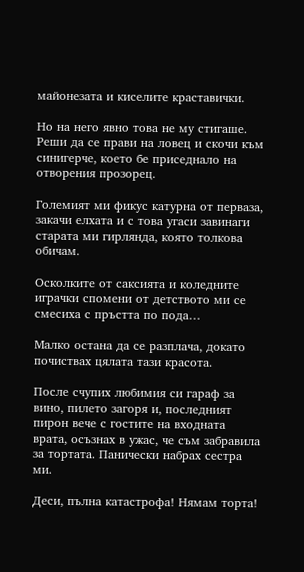майонезата и киселите краставички.

Но на него явно това не му стигаше. Реши да се прави на ловец и скочи към синигерче, което бе приседнало на отворения прозорец.

Големият ми фикус катурна от перваза, закачи елхата и с това угаси завинаги старата ми гирлянда, която толкова обичам.

Осколките от саксията и коледните играчки спомени от детството ми се смесиха с пръстта по пода…

Малко остана да се разплача, докато почиствах цялата тази красота.

После счупих любимия си гараф за вино, пилето загоря и, последният пирон вече с гостите на входната врата, осъзнах в ужас, че съм забравила за тортата. Панически набрах сестра ми.

Деси, пълна катастрофа! Нямам торта!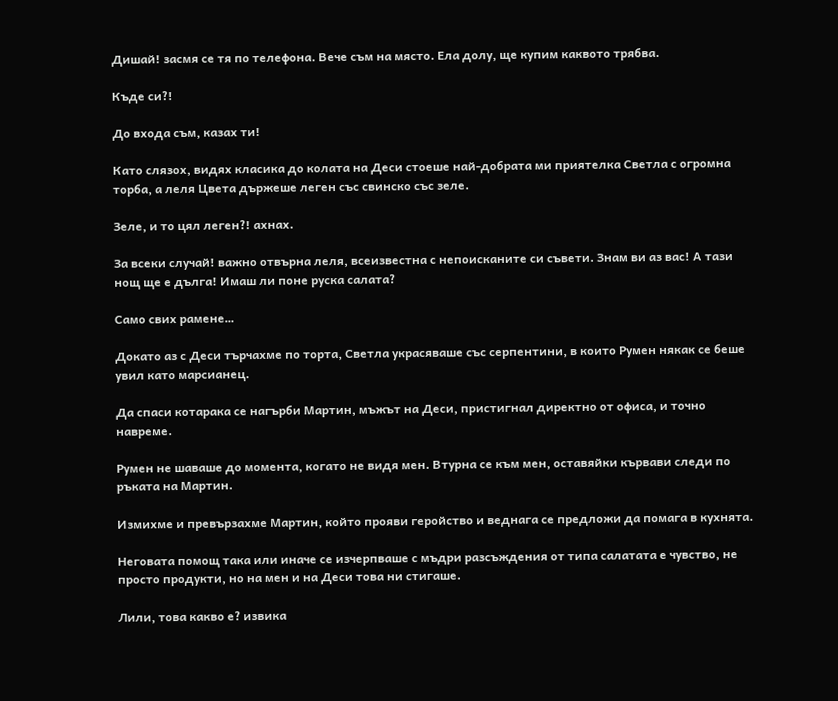Дишай! засмя се тя по телефона. Вече съм на място. Ела долу, ще купим каквото трябва.

Къде си?!

До входа съм, казах ти!

Като слязох, видях класика до колата на Деси стоеше най-добрата ми приятелка Светла с огромна торба, а леля Цвета държеше леген със свинско със зеле.

Зеле, и то цял леген?! ахнах.

За всеки случай! важно отвърна леля, всеизвестна с непоисканите си съвети. Знам ви аз вас! А тази нощ ще е дълга! Имаш ли поне руска салата?

Само свих рамене…

Докато аз с Деси търчахме по торта, Светла украсяваше със серпентини, в които Румен някак се беше увил като марсианец.

Да спаси котарака се нагърби Мартин, мъжът на Деси, пристигнал директно от офиса, и точно навреме.

Румен не шаваше до момента, когато не видя мен. Втурна се към мен, оставяйки кървави следи по ръката на Мартин.

Измихме и превързахме Мартин, който прояви геройство и веднага се предложи да помага в кухнята.

Неговата помощ така или иначе се изчерпваше с мъдри разсъждения от типа салатата е чувство, не просто продукти, но на мен и на Деси това ни стигаше.

Лили, това какво е? извика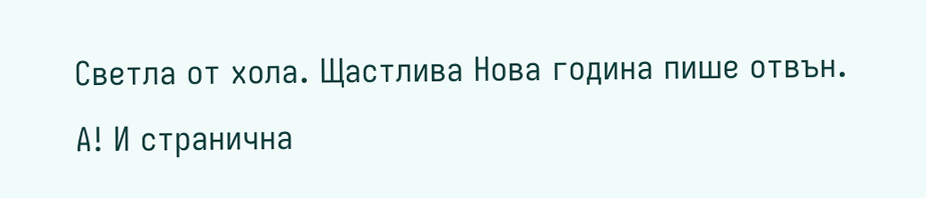Светла от хола. Щастлива Нова година пише отвън. А! И странична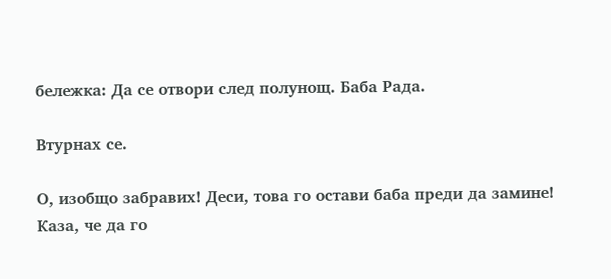бележка: Да се отвори след полунощ. Баба Рада.

Втурнах се.

О, изобщо забравих! Деси, това го остави баба преди да замине! Каза, че да го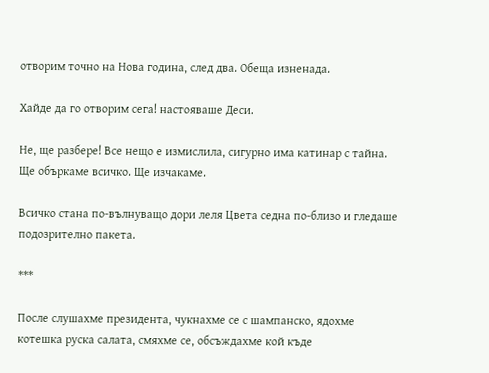отворим точно на Нова година, след два. Обеща изненада.

Хайде да го отворим сега! настояваше Деси.

Не, ще разбере! Все нещо е измислила, сигурно има катинар с тайна. Ще объркаме всичко. Ще изчакаме.

Всичко стана по-вълнуващо дори леля Цвета седна по-близо и гледаше подозрително пакета.

***

После слушахме президента, чукнахме се с шампанско, ядохме котешка руска салата, смяхме се, обсъждахме кой къде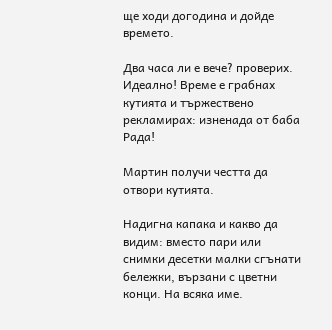ще ходи догодина и дойде времето.

Два часа ли е вече? проверих. Идеално! Време е грабнах кутията и тържествено рекламирах: изненада от баба Рада!

Мартин получи честта да отвори кутията.

Надигна капака и какво да видим: вместо пари или снимки десетки малки сгънати бележки, вързани с цветни конци. На всяка име.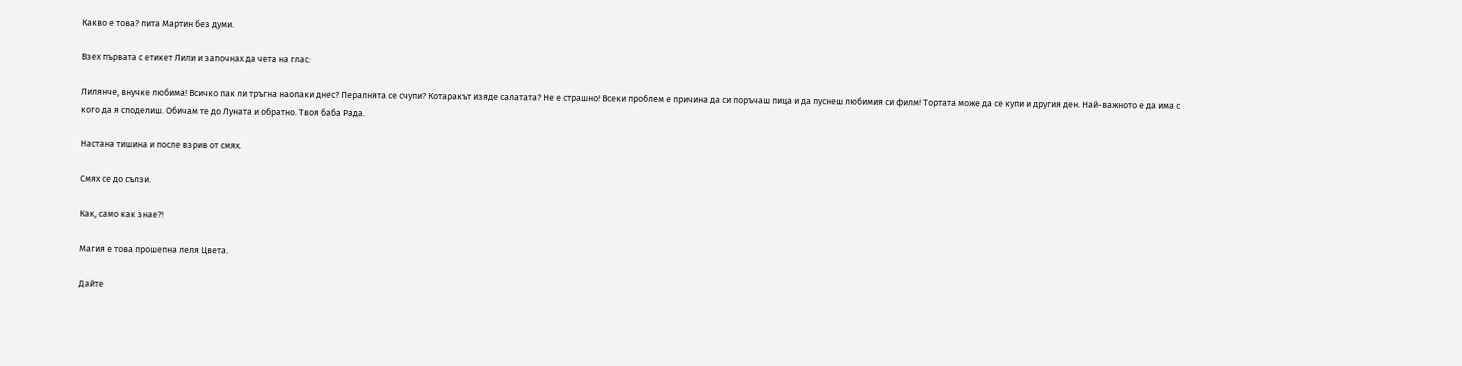Какво е това? пита Мартин без думи.

Взех първата с етикет Лили и започнах да чета на глас:

Лилянче, внучке любима! Всичко пак ли тръгна наопаки днес? Пералнята се счупи? Котаракът изяде салатата? Не е страшно! Всеки проблем е причина да си поръчаш пица и да пуснеш любимия си филм! Тортата може да се купи и другия ден. Най-важното е да има с кого да я споделиш. Обичам те до Луната и обратно. Твоя баба Рада.

Настана тишина и после взрив от смях.

Смях се до сълзи.

Как, само как знае?!

Магия е това прошепна леля Цвета.

Дайте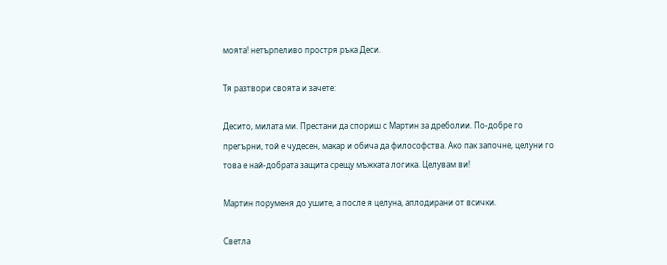моята! нетърпеливо простря ръка Деси.

Тя разтвори своята и зачете:

Десито, милата ми. Престани да спориш с Мартин за дреболии. По-добре го прегърни, той е чудесен, макар и обича да философства. Ако пак започне, целуни го това е най-добрата защита срещу мъжката логика. Целувам ви!

Мартин поруменя до ушите, а после я целуна, аплодирани от всички.

Светла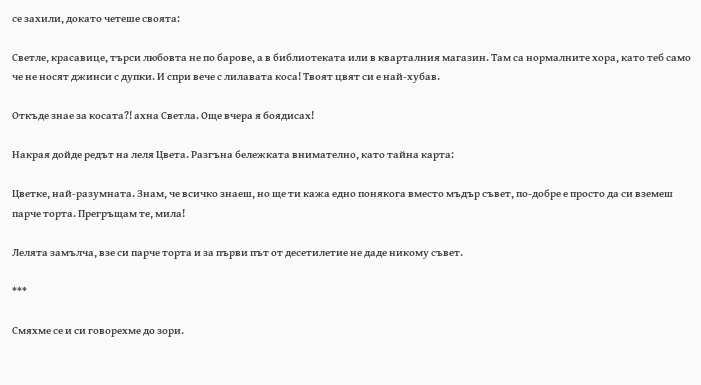се захили, докато четеше своята:

Светле, красавице, търси любовта не по барове, а в библиотеката или в кварталния магазин. Там са нормалните хора, като теб само че не носят джинси с дупки. И спри вече с лилавата коса! Твоят цвят си е най-хубав.

Откъде знае за косата?! ахна Светла. Още вчера я боядисах!

Накрая дойде редът на леля Цвета. Разгъна бележката внимателно, като тайна карта:

Цветке, най-разумната. Знам, че всичко знаеш, но ще ти кажа едно понякога вместо мъдър съвет, по-добре е просто да си вземеш парче торта. Прегръщам те, мила!

Лелята замълча, взе си парче торта и за първи път от десетилетие не даде никому съвет.

***

Смяхме се и си говорехме до зори.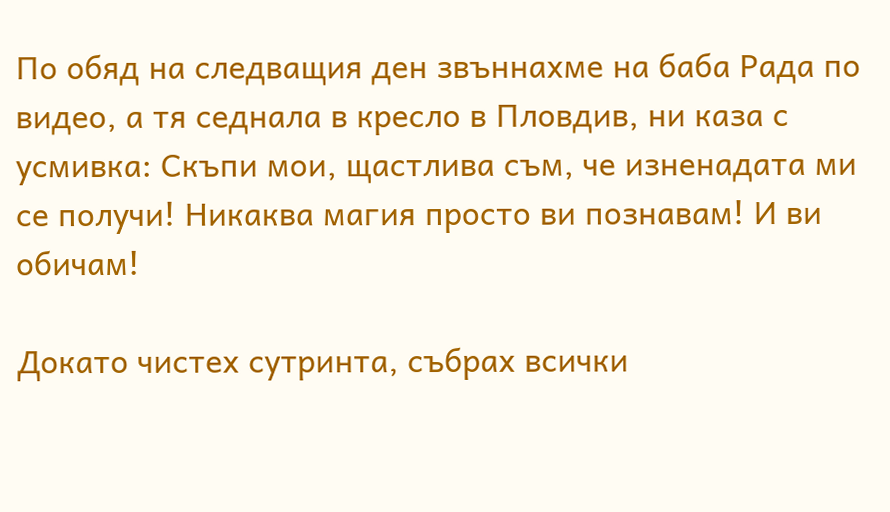По обяд на следващия ден звъннахме на баба Рада по видео, а тя седнала в кресло в Пловдив, ни каза с усмивка: Скъпи мои, щастлива съм, че изненадата ми се получи! Никаква магия просто ви познавам! И ви обичам!

Докато чистех сутринта, събрах всички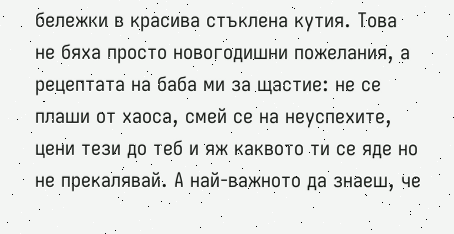бележки в красива стъклена кутия. Това не бяха просто новогодишни пожелания, а рецептата на баба ми за щастие: не се плаши от хаоса, смей се на неуспехите, цени тези до теб и яж каквото ти се яде но не прекалявай. А най-важното да знаеш, че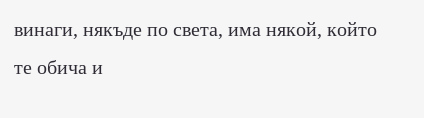винаги, някъде по света, има някой, който те обича и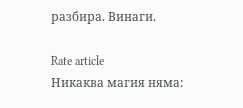разбира. Винаги.

Rate article
Никаква магия няма: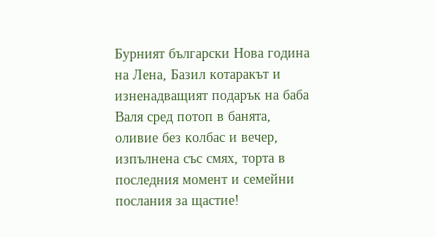Бурният български Нова година на Лена, Базил котаракът и изненадващият подарък на баба Валя сред потоп в банята, оливие без колбас и вечер, изпълнена със смях, торта в последния момент и семейни послания за щастие!